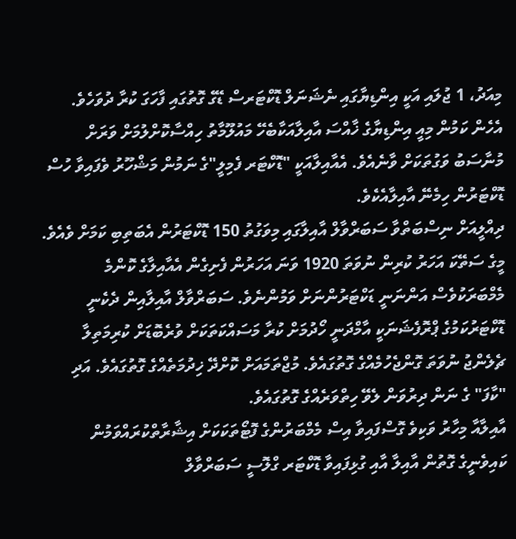މިއަދު، 1 ޖުލައި އަކީ އިންޑިޔާގައި ނެޝަނަލް ޑޮކްޓަރސް ޑޭގެ ގޮތުގައި ފާހަގަ ކުރާ ދުވަހެވެ. އެހެން ކަމުން މިއީ އިންޑިޔާގެ ޚާއްސަ އާއިލާއަކާބެހޭ މައުލޫމާތު ހިއްސާކޮށްލުމަށް ވަރަށް މުނާސަބު ވަގުތަކަށް ވާނެއެވެ. އެއާއިލާއަކީ "ޑޮކްޓަރ ފެމިލީ"ގެ ނަމުން މަޝްހޫރު ވެފައިވާ ހުސް ޑޮކްޓަރުން ހިމެނޭ އާއިލާއެކެވެ.
ދިއްލީއަށް ނިސްބަތްވާ ސަބަރްވާލް އާއިލާގައި މިވަގުތު 150 ޑޮކްޓަރުން އެބަތިބި ކަމަށް ވެއެވެ. މީގެ ސަތޭކަ އަހަރު ކުރިން ނުވަތަ 1920 ވަނަ އަހަރުން ފެށިގެން އެއާއިލާގެ ކޮންމެ މެމްބަރަކުވެސް އަންނަނީ ޑަކްޓަރުންނަށް ވަމުންނެވެ. ސަބަރްވާލް އާއިލާއިން ދެކެނީ ޑޮކްޓަރުކަމުގެ ޕްރޮފެޝަނަކީ އާމްދަނީ ހޯދުމަށް ކުރާ މަސައްކަތަކަށް ވުރެބޮޑަށް ކުރިމަތިލާ ޗެލެންޖު ނުވަތަ ގޮންޖެހުމެއްގެ ގޮތުގައެވެ. މުޖްތަމައަށް ކޮށްދޭ ޚިދުމަތެއްގެ ގޮތުގައެވެ. އަދި "ކާފަ" ގެ ނަން ދިރުވަން ލެވޭ ހިތްވަރެއްގެ ގޮތުގައެވެ.
އާއިލާއާ މިހާރު ވަކިވެ ގޮސްފައިވާ އިސް މެމްބަރުންގެ ފޮޓޯތަކަކަށް އިޝާރާތްކުރައްވަމުން ކައިވެނީގެ ގޮތުން އާއިލާ އާއި ގުޅިފައިވާ ޑޮކްޓަރ ގްލޮސީ ސަބަރްވާލް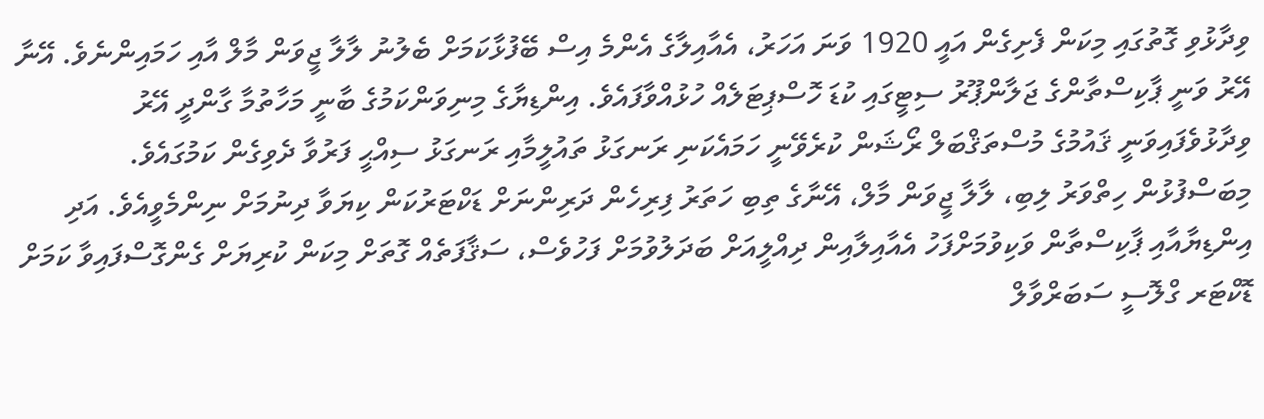ވިދާޅުވި ގޮތުގައި މިކަން ފެށިގެން އައީ 1920 ވަނަ އަހަރު، އެއާއިލާގެ އެންމެ އިސް ބޭފުޅާކަމަށް ބެލުނު ލާލާ ޖީވަން މާލް އާއި ހަމައިންނެވެ. އޭނާ އޭރު ވަނީ ޕާކިސްތާންގެ ޖަލާންޕޫރު ސިޓީގައި ކުޑަ ހޮސްޕިޓަލެއް ހުޅުއްވާފައެވެ. އިންޑިޔާގެ މިނިވަންކަމުގެ ބާނީ މަހާތުމާ ގާންދީ އޭރު ވިދާޅުވެފައިވަނީ ޤައުމުގެ މުސްތަޤްބަލް ރޯޝަން ކުރެވޭނީ ހަމައެކަނި ރަނގަޅު ތައުލީމާއި ރަނގަޅު ސިއްޙީ ފަރުވާ ދެވިގެން ކަމުގައެވެ. މިބަސްފުޅުން ހިތްވަރު ލިބި، ލާލާ ޖީވަން މާލް، އޭނާގެ ތިބި ހަތަރު ފިރިހެން ދަރިންނަށް ޑަކްޓަރުކަން ކިޔަވާ ދިނުމަށް ނިންމެވީއެވެ. އަދި އިންޑިޔާއާއި ޕާކިސްތާން ވަކިވުމަށްފަހު އެއާއިލާއިން ދިއްލީއަށް ބަދަލުވުމަށް ފަހުވެސް، ސަޤާފަތެއް ގޮތަށް މިކަން ކުރިޔަށް ގެންގޮސްފައިވާ ކަމަށް ޑޮކްޓަރ ގްލޮސީ ސަބަރްވާލް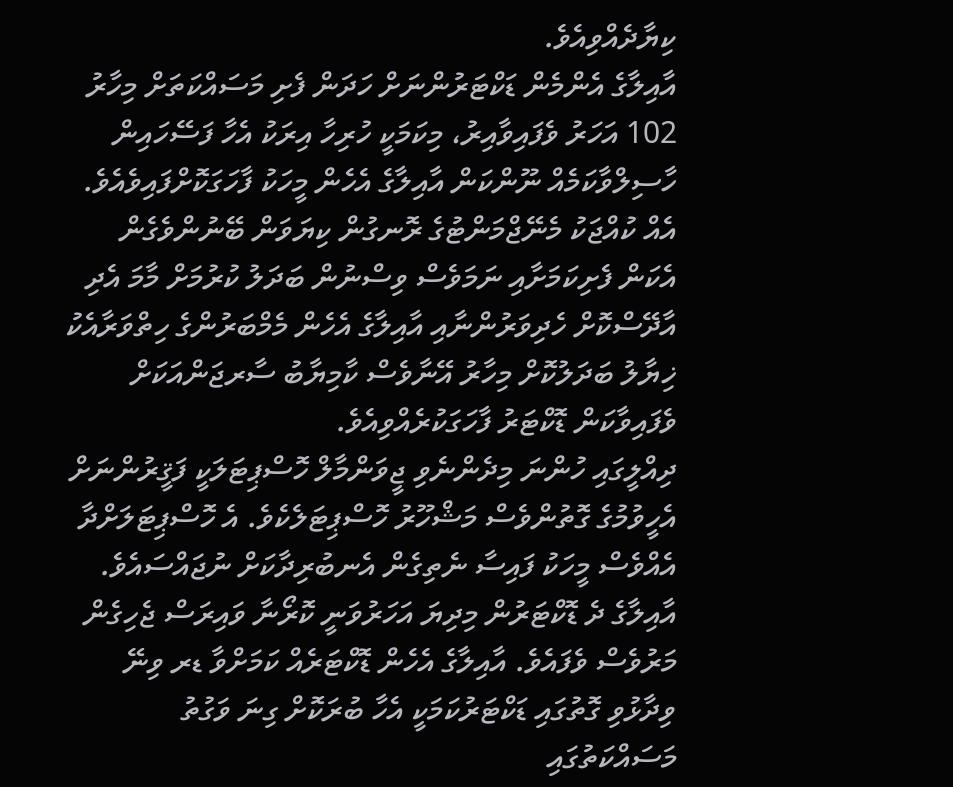ކިޔާދެއްވިއެވެ.
އާއިލާގެ އެންމެން ޑަކްޓަރުންނަށް ހަދަން ފެށި މަސައްކަތަށް މިހާރު 102 އަހަރު ވެފައިވާއިރު، މިކަމަކީ ހުރިހާ އިރަކު އެހާ ފަސޭހައިން ހާސިލްވާކަމެއް ނޫންކަން އާއިލާގެ އެހެން މީހަކު ފާހަގަކޮށްފައިވެއެވެ. އެއް ކުއްޖަކު މެނޭޖްމަންޓުގެ ރޮނގުން ކިޔަވަން ބޭނުންވެގެން އެކަން ފެށިކަމަށާއި ނަމަވެސް ވިސްނުން ބަދަލު ކުރުމަށް މާމަ އެދި އާދޭސްކޮށް ހެދިވަރުންނާއި އާއިލާގެ އެހެން މެމްބަރުންގެ ހިތްވަރާއެކު ޚިޔާލު ބަދަލުކޮށް މިހާރު އޭނާވެސް ކާމިޔާބު ސާރޖަންއަކަށް ވެފައިވާކަން ޑޮކްޓަރު ފާހަގަކުރެއްވިއެވެ.
ދިއްލީގައި ހުންނަ މިދެންނެވި ޖީވަންމާލް ހޮސްޕިޓަލަކީ ފަޤީރުންނަށް އެހީވުމުގެ ގޮތުންވެސް މަޝްހޫރު ހޮސްޕިޓަލެކެވެ. އެ ހޮސްޕިޓަލަށްދާ އެއްވެސް މީހަކު ފައިސާ ނެތިގެން އެނބުރިދާކަށް ނުޖައްސައެވެ. އާއިލާގެ ދެ ޑޮކްޓަރުން މިދިޔަ އަހަރުވަނީ ކޮރޯނާ ވައިރަސް ޖެހިގެން މަރުވެސް ވެފައެވެ. އާއިލާގެ އެހެން ޑޮކްޓަރެއް ކަމަށްވާ ޑރ ވިނޭ ވިދާޅުވި ގޮތުގައި ޑަކްޓަރުކަމަކީ އެހާ ބުރަކޮށް ގިނަ ވަގުތު މަސައްކަތުގައި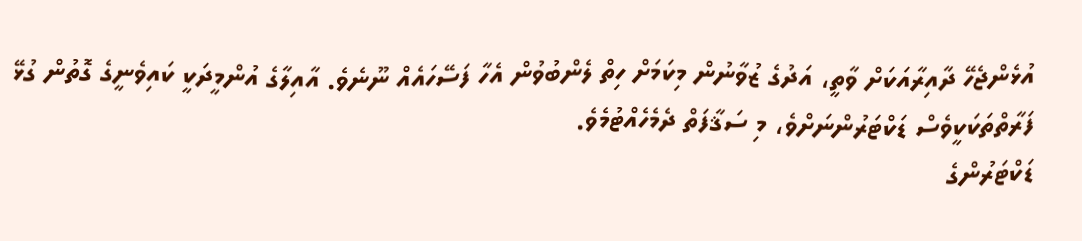އުޅެންޖެހޭ ދާއިރާއަކަށް ވާތީ، އަދުގެ ޒުވާނުން މިކަމަށް ހިތް ލެންބުވުން އެހާ ފަސޭހައެއް ނޫނެވެ. އާއިލާގެ އުންމީދަކީ ކައިވެނީގެ ގޮތުން ގުޅޭ ފަރާތްތަކަކީވެސް ޑަކްޓަރުންނަށްވެ، މި ސަޤާފަތް ދެމެހެއްޓުމެވެ.
ޑަކްޓަރުންގެ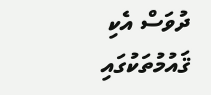ދުވަސް އެކި ޤައުމުތަކުގައި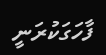ފާހަގަކުރަނީ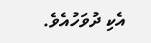އެކި ދުވަހުއެވެ.